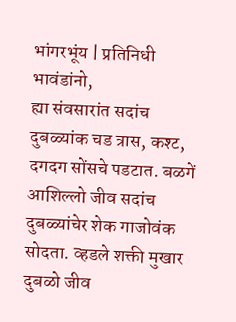भांगरभूंय | प्रतिनिधी
भावंडांनो,
ह्या संवसारांत सदांच दुबळ्यांक चड त्रास, कश्ट, दगदग सोंसचे पडटात. बळगें आशिल्लो जीव सदांच दुबळ्यांचेर शेक गाजोवंक सोदता. व्हडले शक्ती मुखार दुबळो जीव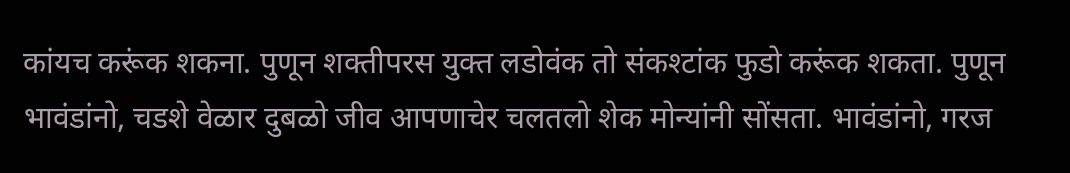कांयच करूंक शकना. पुणून शक्तीपरस युक्त लडोवंक तो संकश्टांक फुडो करूंक शकता. पुणून भावंडांनो, चडशे वेळार दुबळो जीव आपणाचेर चलतलो शेक मोन्यांनी सोंसता. भावंडांनो, गरज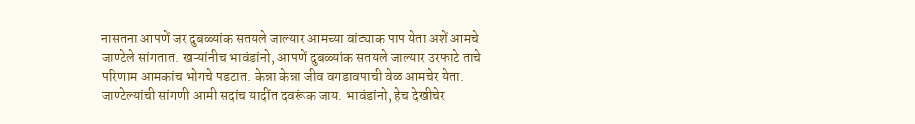नासतना आपणें जर दुबळ्यांक सतयले जाल्यार आमच्या वांट्याक पाप येता अशें आमचे जाण्टेले सांगतात. खऱ्यांनीच भावंडांनो, आपणें दुबळ्यांक सतयले जाल्यार उरफाटे ताचे परिणाम आमकांच भोगचे पडटात. केन्ना केन्ना जीव वगडावपाची वेळ आमचेर येता. जाण्टेल्यांची सांगणी आमी सदांच यादींत दवरूंक जाय. भावंडांनो, हेच देखीचेर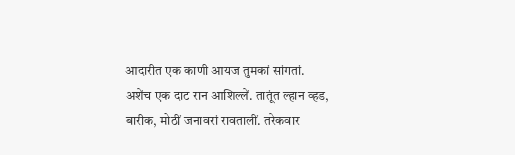आदारीत एक काणी आयज तुमकां सांगतां.
अशेंच एक दाट रान आशिल्लें. तातूंत ल्हान व्हड, बारीक, मोठीं जनावरां रावतालीं. तरेकवार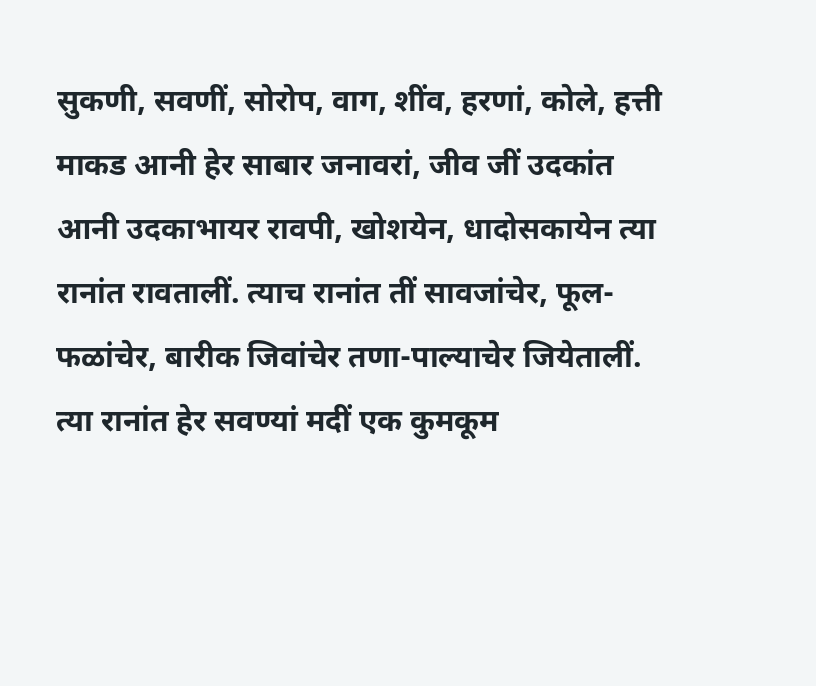सुकणी, सवणीं, सोरोप, वाग, शींव, हरणां, कोले, हत्ती माकड आनी हेर साबार जनावरां, जीव जीं उदकांत आनी उदकाभायर रावपी, खोशयेन, धादोसकायेन त्या रानांत रावतालीं. त्याच रानांत तीं सावजांचेर, फूल-फळांचेर, बारीक जिवांचेर तणा-पाल्याचेर जियेतालीं. त्या रानांत हेर सवण्यां मदीं एक कुमकूम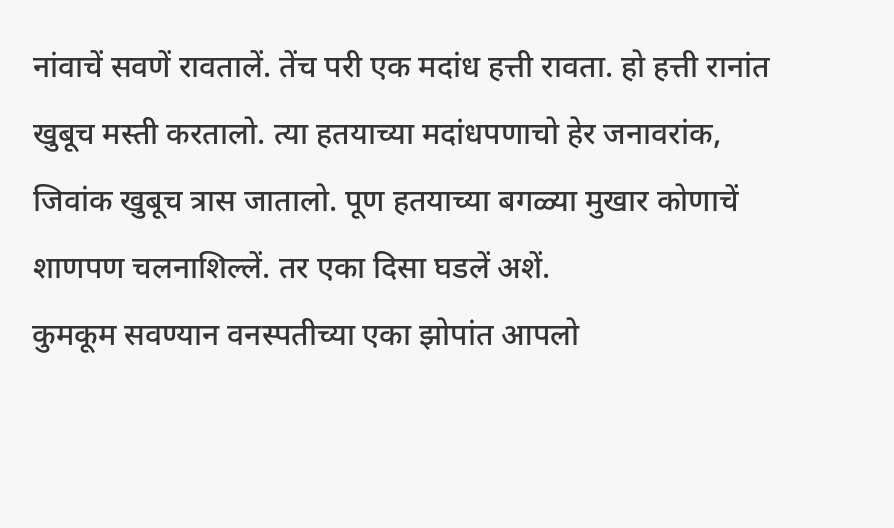नांवाचें सवणें रावतालें. तेंच परी एक मदांध हत्ती रावता. हो हत्ती रानांत खुबूच मस्ती करतालो. त्या हतयाच्या मदांधपणाचो हेर जनावरांक, जिवांक खुबूच त्रास जातालो. पूण हतयाच्या बगळ्या मुखार कोणाचें शाणपण चलनाशिल्लें. तर एका दिसा घडलें अशें.
कुमकूम सवण्यान वनस्पतीच्या एका झोपांत आपलो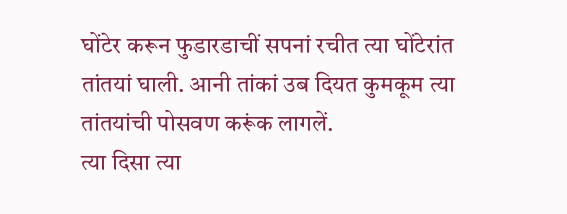घोंटेर करून फुडारडाचीं सपनां रचीत त्या घोंटेरांत तांतयां घाली. आनी तांकां उब दियत कुमकूम त्या तांतयांची पोसवण करूंक लागलें.
त्या दिसा त्या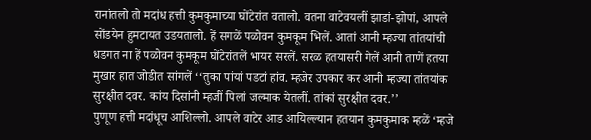रानांतलो तो मदांध हत्ती कुमकुमाच्या घोंटेरांत वतालो. वतना वाटेवयलीं झाडां-झोपां, आपले सोंडयेन हुमटायत उडयतालो. हें सगळें पळोवन कुमकूम भिलें. आतां आनी म्हज्या तांतयांची धडगत ना हें पळोवन कुमकूम घोंटेरांतलें भायर सरलें. सरळ हतयासरी गेलें आनी ताणें हतया मुखार हात जोडीत सांगलें ‘‘तुका पांयां पडटां हांव. म्हजेर उपकार कर आनी म्हज्या तांतयांक सुरक्षीत दवर. कांय दिसांनी म्हजीं पिलां जल्माक येतलीं. तांकां सुरक्षीत दवर.’’
पुणूण हत्ती मदांधूच आशिल्लो. आपले वाटेर आड आयिल्ल्यान हतयान कुमकुमाक म्हळें ‘म्हजे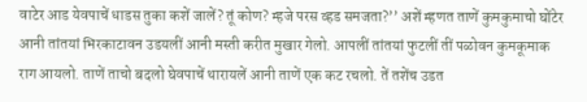वाटेर आड येवपाचें धाडस तुका कशें जालें? तूं कोण? म्हजे परस व्हड समजता?’’ अशें म्हणत ताणें कुमकुमाचो घोंटेर आनी तांतयां भिरकाटावन उडयलीं आनी मस्ती करीत मुखार गेलो. आपलीं तांतयां फुटलीं तीं पळोवन कुमकूमाक राग आयलो. ताणें ताचो बदलो घेवपाचें थारायलें आनी ताणें एक कट रचलो. तें तशेंच उडत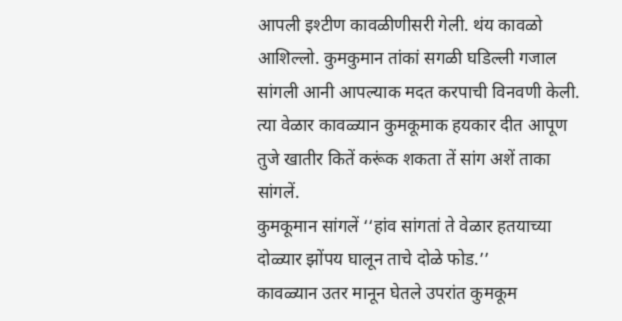आपली इश्टीण कावळीणीसरी गेली. थंय कावळो आशिल्लो. कुमकुमान तांकां सगळी घडिल्ली गजाल सांगली आनी आपल्याक मदत करपाची विनवणी केली. त्या वेळार कावळ्यान कुमकूमाक हयकार दीत आपूण तुजे खातीर कितें करूंक शकता तें सांग अशें ताका सांगलें.
कुमकूमान सांगलें ‘‘हांव सांगतां ते वेळार हतयाच्या दोळ्यार झोंपय घालून ताचे दोळे फोड.’’
कावळ्यान उतर मानून घेतले उपरांत कुमकूम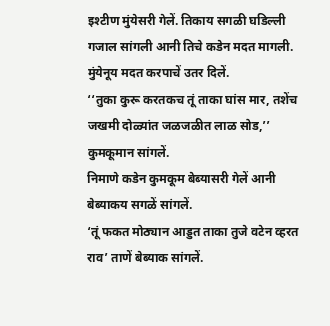इश्टीण मुंयेसरी गेलें. तिकाय सगळी घडिल्ली गजाल सांगली आनी तिचे कडेन मदत मागली. मुंयेनूय मदत करपाचें उतर दिलें.
‘‘तुका कुरू करतकच तूं ताका घांस मार, तशेंच जखमी दोळ्यांत जळजळीत लाळ सोड,’’ कुमकूमान सांगलें.
निमाणे कडेन कुमकूम बेब्यासरी गेलें आनी बेब्याकय सगळें सांगलें.
‘तूं फकत मोठ्यान आड्डत ताका तुजे वटेन व्हरत राव’ ताणें बेब्याक सांगलें.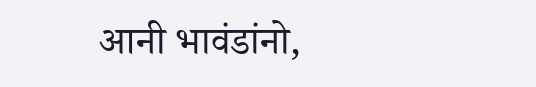आनी भावंडांनो,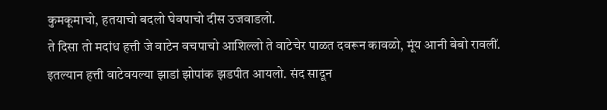कुमकूमाचो, हतयाचो बदलो घेवपाचो दीस उजवाडलो.
ते दिसा तो मदांध हत्ती जे वाटेन वचपाचो आशिल्लो ते वाटेचेर पाळत दवरून कावळो, मूंय आनी बेबो रावलीं. इतल्यान हत्ती वाटेवयल्या झाडां झोपांक झडपीत आयलो. संद सादून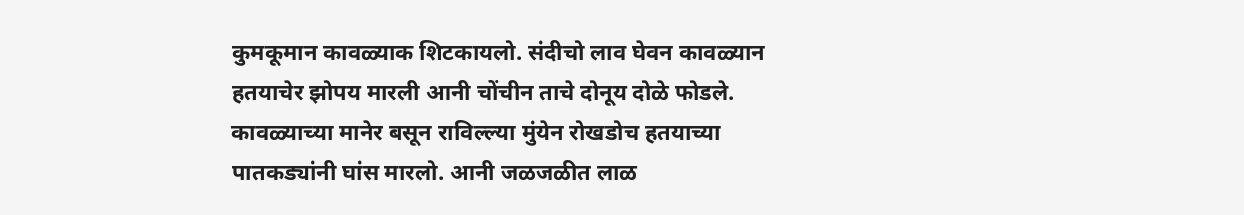कुमकूमान कावळ्याक शिटकायलो. संदीचो लाव घेवन कावळ्यान हतयाचेर झोपय मारली आनी चोंचीन ताचे दोनूय दोळे फोडले. कावळ्याच्या मानेर बसून राविल्ल्या मुंयेन रोखडोच हतयाच्या पातकड्यांनी घांस मारलो. आनी जळजळीत लाळ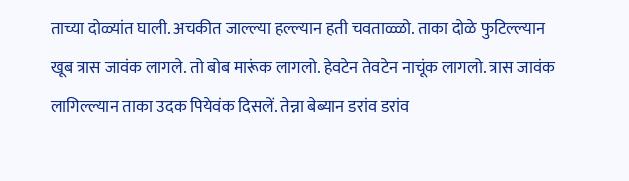ताच्या दोळ्यांत घाली. अचकीत जाल्ल्या हल्ल्यान हती चवताळ्ळो. ताका दोळे फुटिल्ल्यान खूब त्रास जावंक लागले. तो बोब मारूंक लागलो. हेवटेन तेवटेन नाचूंक लागलो. त्रास जावंक लागिल्ल्यान ताका उदक पियेवंक दिसलें. तेन्ना बेब्यान डरांव डरांव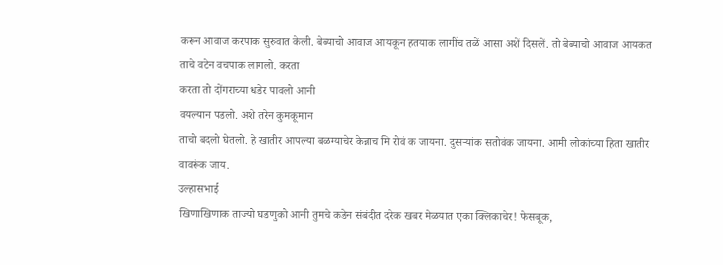करून आवाज करपाक सुरुवात केली. बेब्याचो आवाज आयकून हतयाक लागींच तळें आसा अशें दिसलें. तो बेब्याचो आवाज आयकत ताचे वटेन वचपाक लागलो. करता
करता तो दोंगराच्या धडेर पावलो आनी
वयल्यान पडलो. अशे तरेन कुमकूमान
ताचो बदलो घेतलो. हे खातीर आपल्या बळग्याचेर केन्नाच मि रोवं क जायना. दुसऱ्यांक सतोवंक जायना. आमी लोकांच्या हिता खातीर वावरूंक जाय.
उल्हासभाई
खिणाखिणाक ताज्यो घडणुको आनी तुमचे कडेन संबंदीत दरेक खबर मेळयात एका क्लिकाचेर! फेसबूक,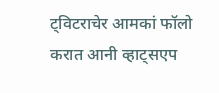ट्विटराचेर आमकां फॉलो करात आनी व्हाट्सएप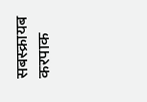सबस्क्रायब करपाक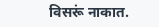विसरूं नाकात.